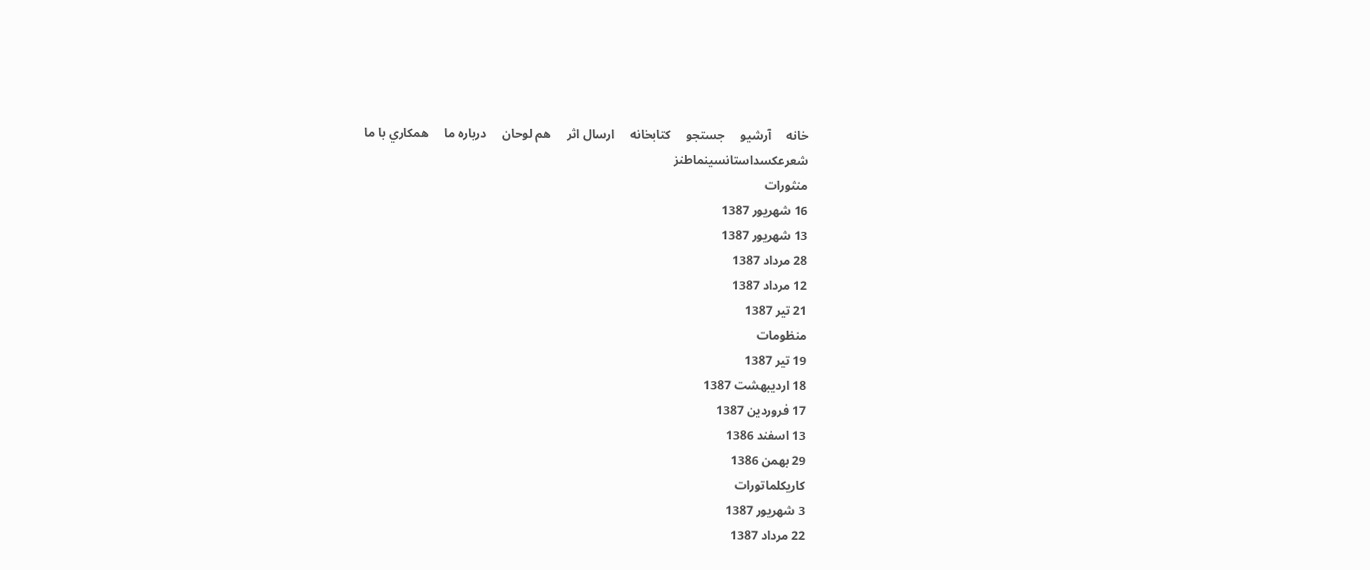خانه     آرشيو     جستجو     کتابخانه     ارسال اثر     هم لوحان     درباره ما     همکاري با ما
شعرعکسداستانسینماطنز
منثورات
16 شهریور 1387
13 شهریور 1387
28 مرداد 1387
12 مرداد 1387
21 تیر 1387
منظومات
19 تیر 1387
18 اردیبهشت 1387
17 فروردین 1387
13 اسفند 1386
29 بهمن 1386
کاریکلماتورات
3 شهریور 1387
22 مرداد 1387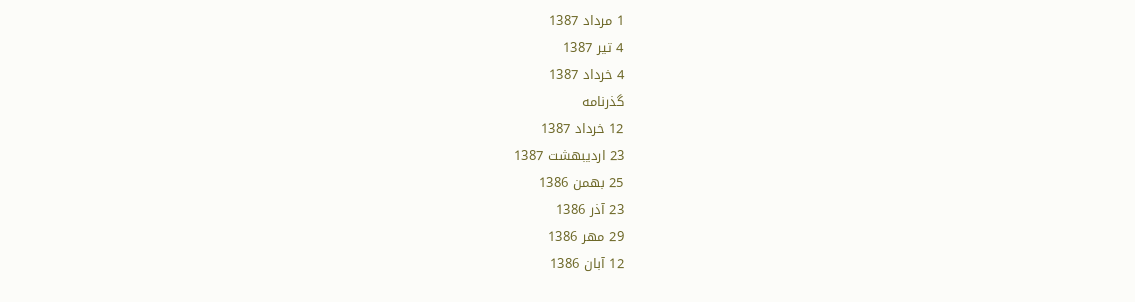1 مرداد 1387
4 تیر 1387
4 خرداد 1387
گذرنامه
12 خرداد 1387
23 اردیبهشت 1387
25 بهمن 1386
23 آذر 1386
29 مهر 1386
12 آبان 1386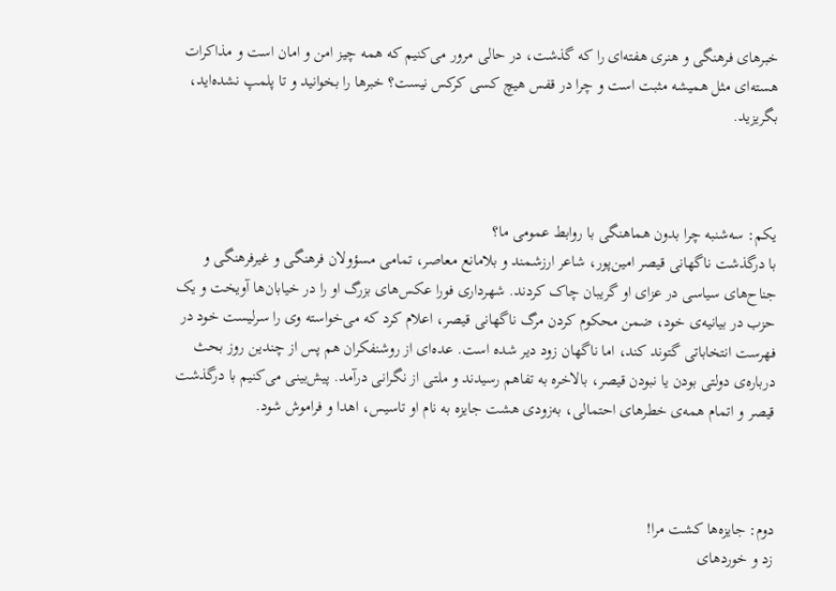خبرهای فرهنگی و هنری هفته‌ای را که گذشت، در حالی مرور می‌کنیم که همه چیز امن و امان است و مذاکرات هسته‌ای مثل همیشه مثبت است و چرا در قفس هیچ کسی کرکس نیست؟ خبرها را بخوانید و تا پلمپ نشده‌اید، بگریزید.



یکم: سه‌شنبه چرا بدون هماهنگی با روابط عمومی ما؟
با درگذشت ناگهانی قیصر امین‌پور، شاعر ارزشمند و بلامانع معاصر، تمامی مسؤولان فرهنگی و غیرفرهنگی و جناح‌های سیاسی در عزای او گریبان چاک کردند. شهرداری فورا عکس‌های بزرگ او را در خیابان‌ها آویخت و یک حزب در بیانیه‌ی خود، ضمن محکوم کردن مرگ ناگهانی قیصر، اعلام کرد که می‌خواسته وی را سرلیست خود در فهرست انتخاباتی گتوند کند، اما ناگهان زود دیر شده است. عده‌ای از روشنفکران هم پس از چندین روز بحث درباره‌ی دولتی بودن یا نبودن قیصر، بالاخره به تفاهم رسیدند و ملتی از نگرانی درآمد. پیش‌بینی می‌کنیم با درگذشت قیصر و اتمام همه‌ی خطرهای احتمالی، به‌زودی هشت جایزه به نام او تاسیس، اهدا و فراموش شود.



دوم: جایزه‌ها کشت مرا!
زد و خورد‌های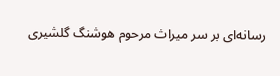رسانه‌ای بر سر میراث مرحوم هوشنگ گلشیری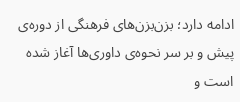ادامه دارد؛ بزن‌بزن‌های فرهنگی از دوره‌ی پیش و بر سر نحوه‌ی داوری‌ها آغاز شده است و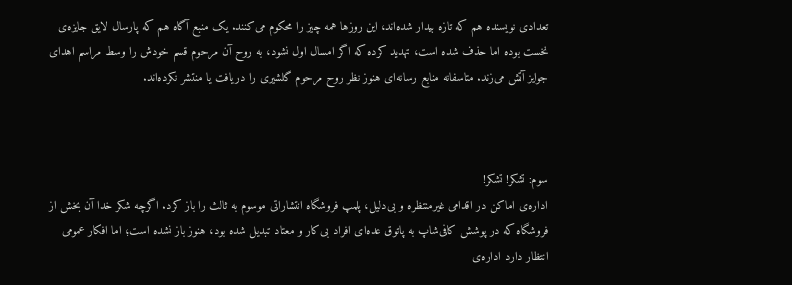تعدادی نویسنده هم که تازه بیدار شده‌اند، این روزها همه چیز را محکوم می‌کنند. یک منبع آگاه هم که پارسال لایق جایزه‌ی نخست بوده اما حذف شده است، تهدید کرده که اگر امسال اول نشود، به روح آن مرحوم قسم خودش را وسط مراسم اهدای جوایز آتش می‌زند. متاسفانه منابع رسانه‌ای هنوز نظر روح مرحوم گلشیری را دریافت یا منتشر نکرده‌اند.



سوم: تشکر! تشکر!
اداره‌ی اماکن در اقدامی غیرمنتظره و بی‌دلیل، پلمپ فروشگاه انتشاراتی موسوم به ثالث را باز کرد. اگرچه شکر خدا آن بخش از فروشگاه که در پوشش کافی‌شاپ به پاتوق عده‌ای افراد بی‌کار و معتاد تبدیل شده بود، هنوز باز نشده است؛ اما افکار عمومی انتظار دارد اداره‌ی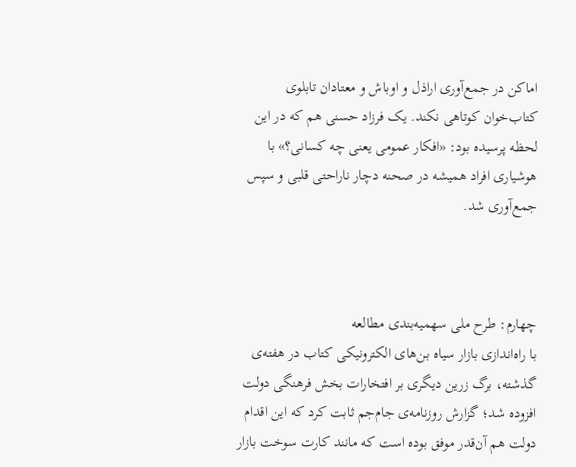اماکن در جمع‌آوری اراذل و اوباش و معتادان تابلوی کتاب‌خوان کوتاهی نکند. یک فرزاد حسنی هم که در این لحظه پرسیده بود: «افکار عمومی یعنی چه کسانی؟» با هوشیاری افراد همیشه در صحنه دچار ناراحتی قلبی و سپس جمع‌آوری شد.



چهارم: طرح ملی سهمیه‌بندی مطالعه
با راه‌اندازی بازار سیاه بن‌های الکترونیکی کتاب در هفته‌ی گذشته، برگ زرین دیگری بر افتخارات بخش فرهنگی دولت افزوده شد؛ گزارش روزنامه‌ی جام‌جم ثابت کرد که این اقدام دولت هم آن‌قدر موفق بوده است که مانند کارت سوخت بازار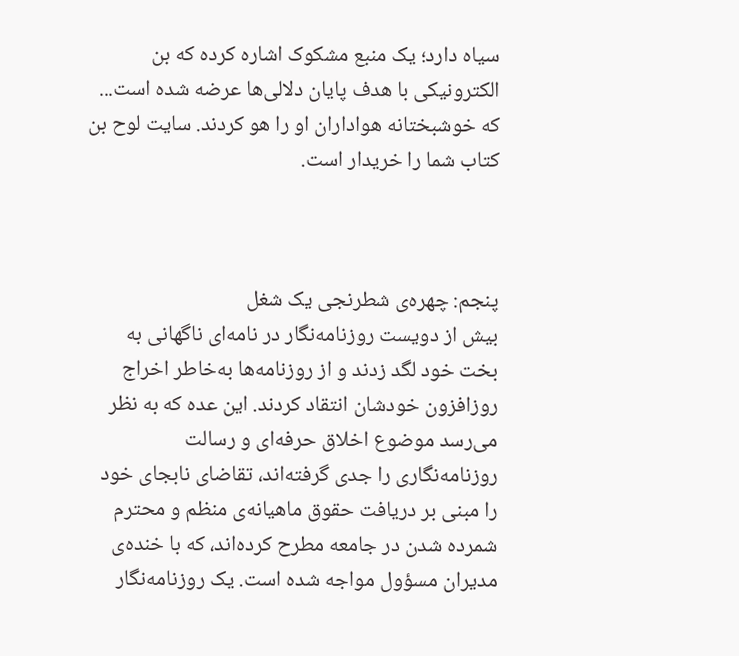سیاه دارد؛ یک منبع مشکوک اشاره کرده که بن الکترونیکی با هدف پایان دلالی‌ها عرضه شده است... که خوشبختانه هواداران او را هو کردند. سایت لوح بن کتاب شما را خریدار است.



پنجم: چهره‌ی شطرنجی یک شغل
بیش از دویست روزنامه‌نگار در نامه‌ای ناگهانی به بخت خود لگد زدند و از روزنامه‌ها به‌خاطر اخراج روزافزون خودشان انتقاد کردند. این عده که به نظر می‌رسد موضوع اخلاق حرفه‌ای و رسالت روزنامه‌نگاری را جدی گرفته‌اند، تقاضای نابجای خود را مبنی بر دریافت حقوق ماهیانه‌ی منظم و محترم شمرده شدن در جامعه مطرح کرده‌اند، که با خنده‌ی مدیران مسؤول مواجه شده است. یک روزنامه‌نگار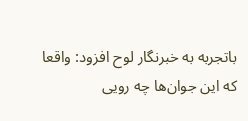باتجربه به خبرنگار لوح افزود: واقعا که این جوان‌ها چه رویی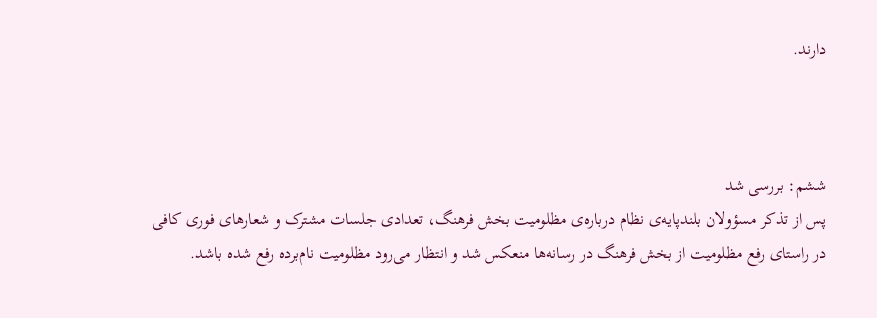دارند.



ششم: بررسی شد
پس از تذکر مسؤولان بلندپایه‌ی نظام درباره‌ی مظلومیت بخش فرهنگ، تعدادی جلسات مشترک و شعارهای فوری کافی در راستای رفع مظلومیت از بخش فرهنگ در رسانه‌ها منعکس شد و انتظار می‌رود مظلومیت نام‌برده رفع شده باشد.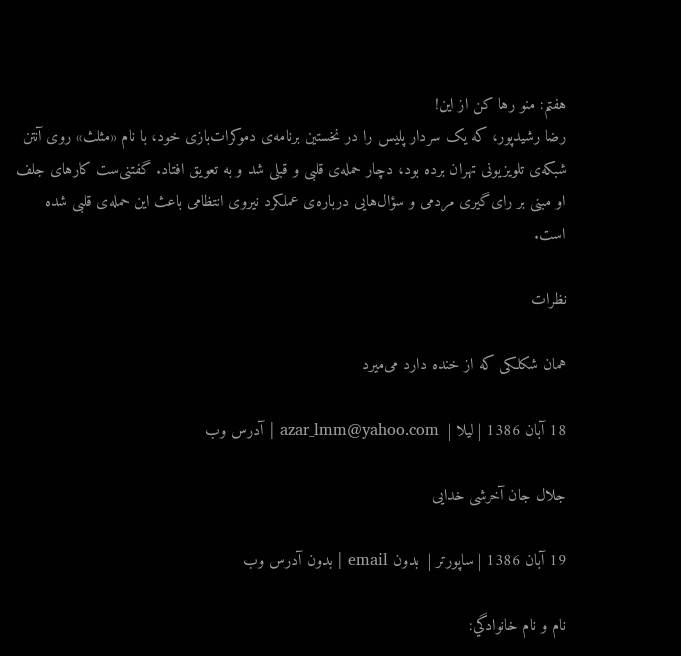هفتم: منو رها کن از این!
رضا رشیدپور، که یک سردار پلیس را در نخستین برنامه‌ی دموکرات‌بازی خود، با نام «مثلث» روی آنتن شبکه‌ی تلویزیونی تهران برده بود، دچار حمله‌ی قلبی و قبلی شد و به تعویق افتاد. گفتنی‌ست کارهای جلف او مبنی بر رای‌گیری مردمی و سؤال‌هایی درباره‌ی عملکرد نیروی انتظامی باعث این حمله‌ی قلبی شده است.

نظرات

همان شکلکی که از خنده دارد می‌میرد

18 آبان 1386 | لیلا |  azar_lmm@yahoo.com | آدرس وب

جلال جان آخرشی خدایی

19 آبان 1386 | ساپورتر |  بدون email | بدون آدرس وب

نام و نام خانوادگي: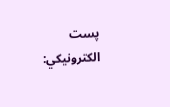پست الکترونيکي: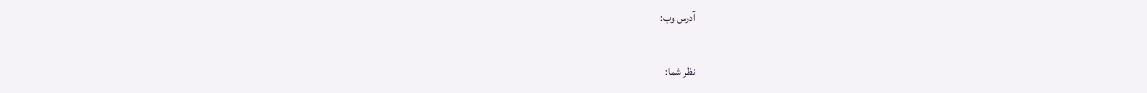آدرس وب:

نظر شما: